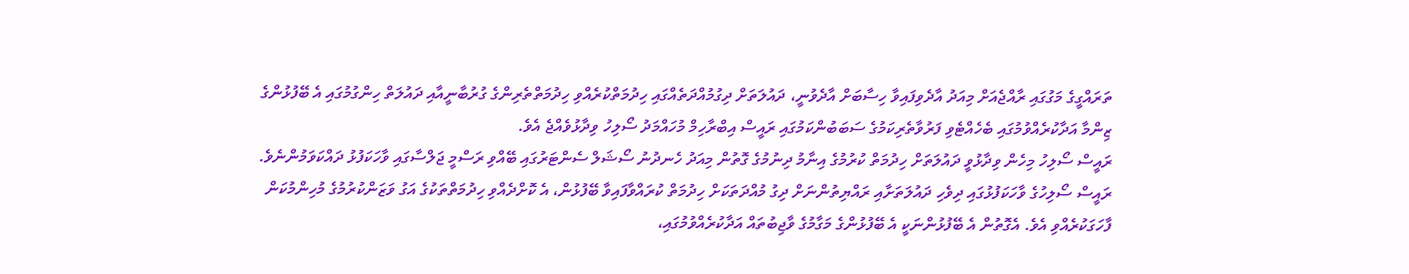ތަރައްގީގެ މަގުގައި ރާއްޖެއަށް މިއަދު އާދެވިފައިވާ ހިސާބަށް އާދެވުނީ، ދައުލަތަށް ދިގުމުއްދަތެއްގައި ހިދުމަތްކުރެއްވި ހިދުމަތްތެރިންގެ ގުރުބާނީއާއި ދައުލަތް ހިންގުމުގައި އެ ބޭފުޅުންގެ ޒިންމާ އަދާކުރެއްވުމުގައި ބެހެއްޓެވި ފަރުވާތެރިކަމުގެ ސަބަބުންކަމުގައި ރައީސް އިބްރާހިމް މުހައްމަދު ސޯލިހު ވިދާޅުވެއްޖެ އެވެ.
ރައީސް ސޯލިހު މިހެން ވިދާޅުވީ ދައުލަތަށް ހިދުމަތް ކުރުމުގެ އިނާމު ދިނުމުގެ ގޮތުން މިއަދު ހެނދުނު ސޯޝަލް ސެންޓަރުގައި ބޭއްވި ރަސްމީ ޖަލްސާގައި ވާހަކަފުޅު ދައްކަވަމުންނެވެ.
ރައީސް ސޯލިހުގެ ވާހަކަފުޅުގައި ދިވެހި ދައުލަތަށާއި ރައްޔިތުންނަށް ދިގު މުއްދަތަކަށް ހިދުމަތް ކުރައްވާފައިވާ ބޭފުޅުން، އެ ކޮށްދެއްވި ހިދުމަތްތަކުގެ އަގު ވަޒަންކުރުމުގެ މުހިންމުކަން ފާހަގަކުރެއްވި އެވެ. އެގޮތުން އެ ބޭފުޅުންނަކީ އެ ބޭފުޅުންގެ މަގާމުގެ ވާޖިބުތައް އަދާކުރެއްވުމުގައި،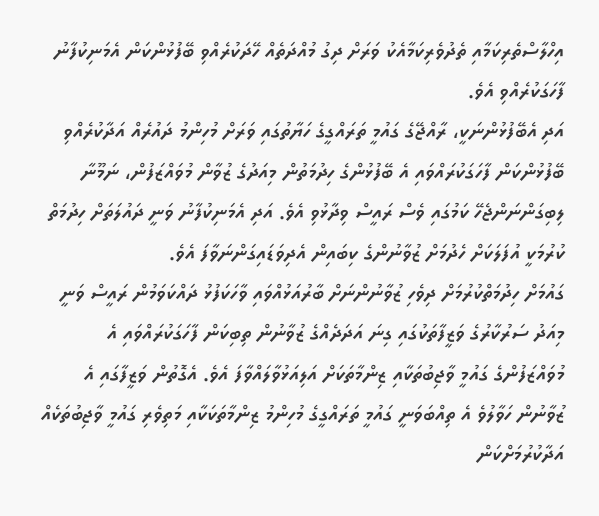އިހްލާސްތެރިކަމާއި ތެދުވެރިކަމާއެކު ވަރަށް ދިގު މުއްދަތެއް ހޭދަކުރެއްވި ބޭފުޅުންކަން އެމަނިކުފާނު ފާހަގަކުރެއްވި އެވެ.
އަދި އެބޭފުޅުންނަކީ، ރާއްޖޭގެ ގައުމީ ތަރައްގީގެ ހަޔާތުގައި ވަރަށް މުހިންމު ދައުރެއް އަދާކުރެއްވި ބޭފުޅުންކަން ފާހަގަކުރައްވައި އެ ބޭފުޅުންގެ ހިދުމަތުން މިއަދުގެ ޒުވާން މުވައްޒަފުން، ނަމޫނާ ލިބިގަންނަންޖެހޭ ކަމުގައި ވެސް ރައީސް ވިދާޅުވި އެވެ. އަދި އެމަނިކުފާނު ވަނީ ދައުލަތަށް ހިދުމަތް ކުރުމަކީ އުފަލަކަށް ހެދުމަށް ޒުވާނުންގެ ކިބައިން އެދިވަޑައިގަންނަވާފަ އެވެ.
ގައުމަށް ހިދުމަތްކުރުމަށް ދިވެހި ޒުވާނުންނަށް ބާރުއަޅުއްވައި ވާހަކަފުޅު ދައްކަވަމުން ރައީސް ވަނީ މިއަދު ސަރުކާރުގެ ވަޒީފާތަކުގައި ގިނަ އަދަދެއްގެ ޒުވާނުން ތިބިކަން ފާހަގަކުރައްވައި އެ މުވައްޒަފުންގެ ގައުމީ ވާޖިބުތަކާއި ޒިންމާތަކަށް އަލިއަޅުވާލައްވާފަ އެވެ. އެގޮތުން ވަޒީފާގައި އެ ޒުވާނުން ހަވާލުވެ އެ ތިއްބަވަނީ ގައުމީ ތަރައްގީގެ މުހިންމު ޒިންމާތަކަކާއި މަތިވެރި ގައުމީ ވާޖިބުތަކެއް އަދާކުރުމަށްކަން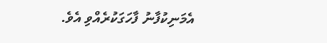އެމަނިކުފާނު ފާހަގަކުރެއްވި އެވެ.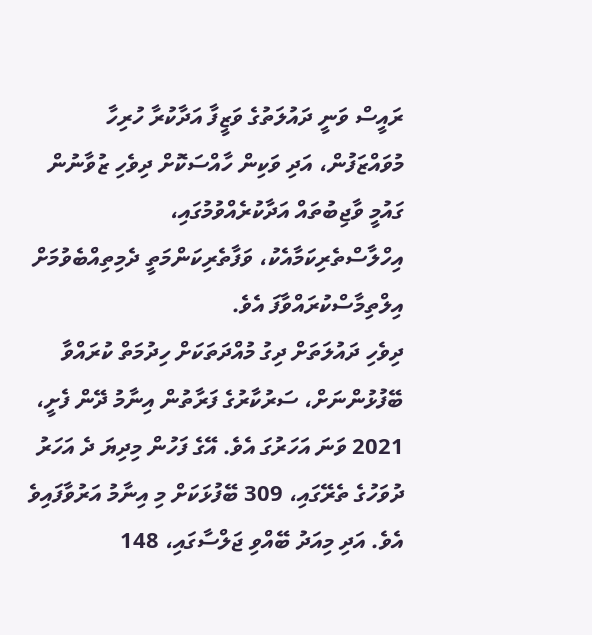ރައީސް ވަނީ ދައުލަތުގެ ވަޒީފާ އަދާކުރާ ހުރިހާ މުވައްޒަފުން، އަދި ވަކިން ހާއްސަކޮށް ދިވެހި ޒުވާނުން ގައުމީ ވާޖިބުތައް އަދާކުރެއްވުމުގައި، އިހްލާސްތެރިކަމާއެކު، ވަފާތެރިކަންމަތީ ދެމިތިއްބެވުމަށް އިލްތިމާސްކުރައްވާފަ އެވެ.
ދިވެހި ދައުލަތަށް ދިގު މުއްދަތަކަށް ހިދުމަތް ކުރައްވާ ބޭފުޅުންނަށް، ސަރުކާރުގެ ފަރާތުން އިނާމު ދޭން ފެށީ، 2021 ވަނަ އަހަރުގަ އެވެ. އޭގެ ފަހުން މިދިޔަ ދެ އަހަރު ދުވަހުގެ ތެރޭގައި، 309 ބޭފުޅަކަށް މި އިނާމު އަރުވާފައިވެ އެވެ. އަދި މިއަދު ބޭއްވި ޖަލްސާގައި، 148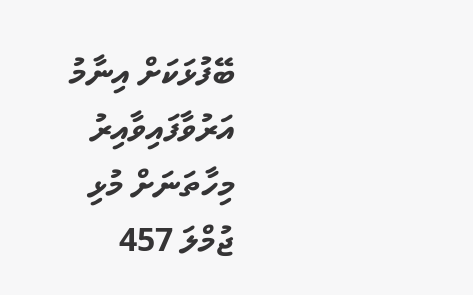ބޭފުޅަކަށް އިނާމު އަރުވާފައިވާއިރު މިހާތަނަށް މުޅި ޖުމްލަ 457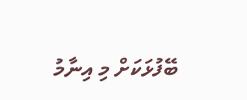ބޭފުޅަކަށް މި އިނާމު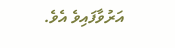އަރުވާފައިވެ އެވެ.